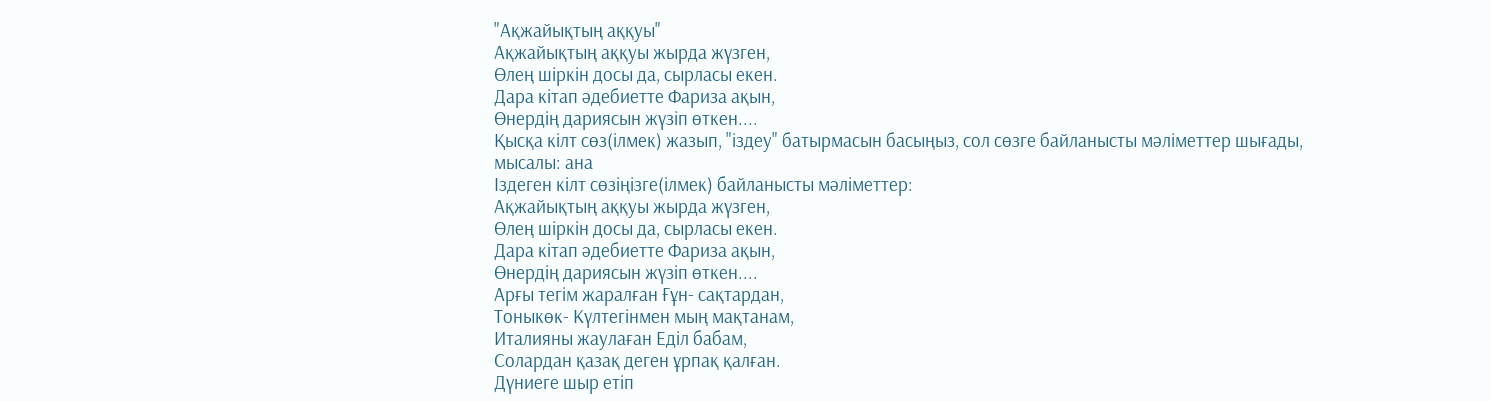"Ақжайықтың аққуы"
Ақжайықтың аққуы жырда жүзген,
Өлең шіркін досы да, сырласы екен.
Дара кітап әдебиетте Фариза ақын,
Өнердің дариясын жүзіп өткен....
Қысқа кілт сөз(ілмек) жазып, "іздеу" батырмасын басыңыз, сол сөзге байланысты мәліметтер шығады, мысалы: ана
Іздеген кілт сөзіңізге(ілмек) байланысты мәліметтер:
Ақжайықтың аққуы жырда жүзген,
Өлең шіркін досы да, сырласы екен.
Дара кітап әдебиетте Фариза ақын,
Өнердің дариясын жүзіп өткен....
Арғы тегім жаралған Ғұн- сақтардан,
Тоныкөк- Күлтегінмен мың мақтанам,
Италияны жаулаған Еділ бабам,
Солардан қазақ деген ұрпақ қалған.
Дүниеге шыр етіп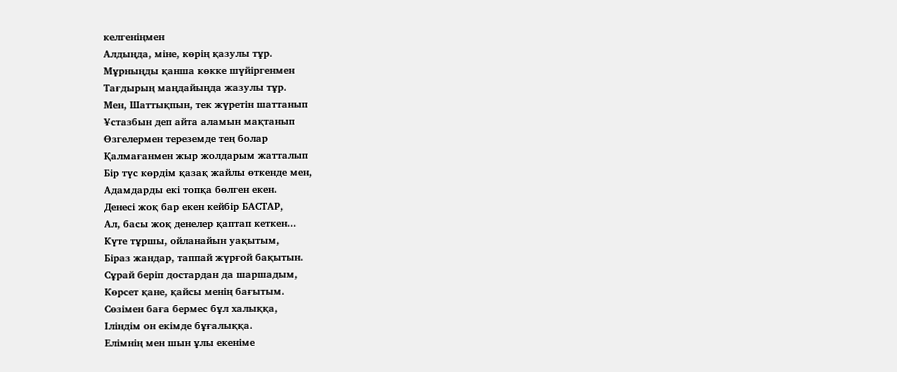келгеніңмен
Алдыңда, міне, көрің қазулы тұр.
Мұрныңды қанша көкке шүйіргенмен
Тағдырың маңдайыңда жазулы тұр.
Мен, Шаттықпын, тек жүретін шаттанып
Ұстазбын деп айта аламын мақтанып
Өзгелермен тереземде тең болар
Қалмағанмен жыр жолдарым жатталып
Бір түс көрдім қазақ жайлы өткенде мен,
Адамдарды екі топқа бөлген екен.
Денесі жоқ бар екен кейбір БАСТАР,
Ал, басы жоқ денелер қаптап кеткен...
Күте тұршы, ойланайын уақытым,
Біраз жандар, таппай жүрғой бақытын.
Сұрай беріп достардан да шаршадым,
Көрсет қане, қайсы менің бағытым.
Сөзімен баға бермес бұл халыққа,
Іліндім он екімде бұғалыққа.
Елімнің мен шын ұлы екеніме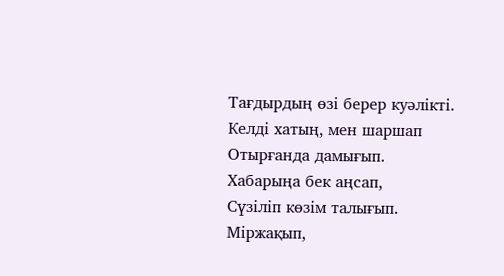Тағдырдың өзі берер куәлікті.
Келді хатың, мен шаршап
Отырғанда дамығып.
Хабарыңа бек аңсап,
Сүзіліп көзім талығып.
Міржақып,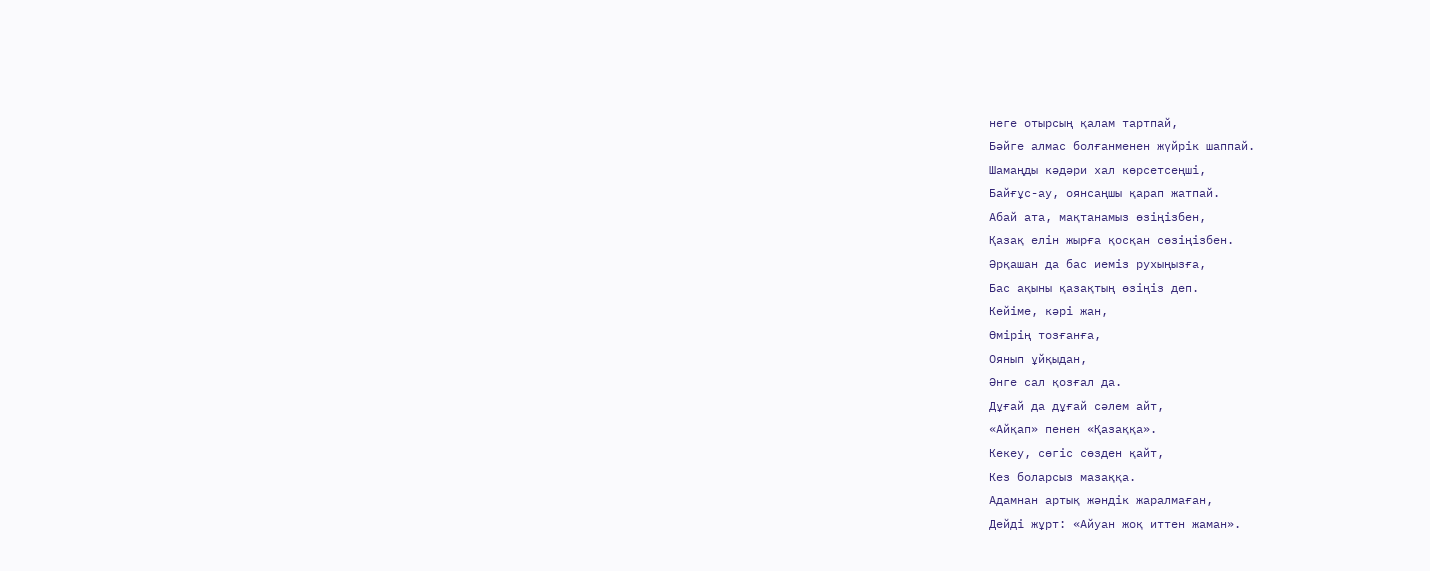неге отырсың қалам тартпай,
Бәйге алмас болғанменен жүйрік шаппай.
Шамаңды кәдәри хал көрсетсеңші,
Байғұс-ау, оянсаңшы қарап жатпай.
Абай ата, мақтанамыз өзіңізбен,
Қазақ елін жырға қосқан сөзіңізбен.
Әрқашан да бас иеміз рухыңызға,
Бас ақыны қазақтың өзіңіз деп.
Кейіме, кәрі жан,
Өмірің тозғанға,
Оянып ұйқыдан,
Әнге сал қозғал да.
Дұғай да дұғай сәлем айт,
«Айқап» пенен «Қазаққа».
Кекеу, сөгіс сөзден қайт,
Кез боларсыз мазаққа.
Адамнан артық жәндiк жаралмаған,
Дейдi жұрт: «Айуан жоқ иттен жаман».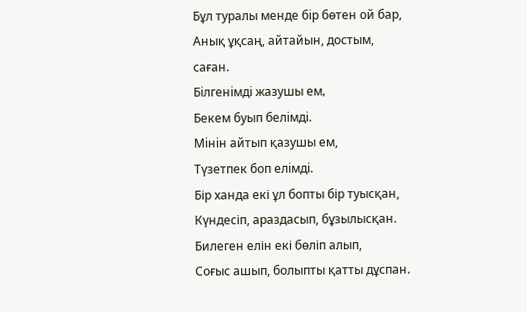Бұл туралы менде бiр бөтен ой бар,
Анық ұқсаң, айтайын, достым, саған.
Бiлгенiмдi жазушы ем‚
Бекем буып белiмдi.
Мiнiн айтып қазушы ем,
Түзетпек боп елiмдi.
Бір ханда екі ұл бопты бір туысқан,
Күндесіп, араздасып, бұзылысқан.
Билеген елін екі бөліп алып,
Соғыс ашып, болыпты қатты дұспан.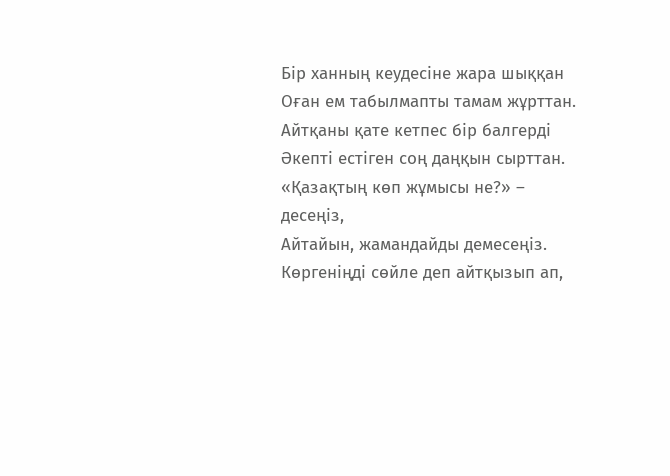Бір ханның кеудесіне жара шыққан
Оған ем табылмапты тамам жұрттан.
Айтқаны қате кетпес бір балгерді
Әкепті естіген соң даңқын сырттан.
«Қазақтың көп жұмысы не?» – десеңіз,
Айтайын, жамандайды демесеңіз.
Көргеніңді сөйле деп айтқызып ап,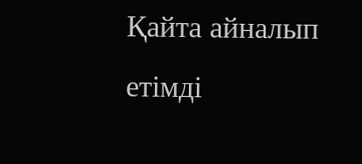Қайта айналып етімді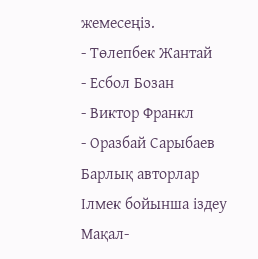жемесеңіз.
- Төлепбек Жантай
- Есбол Бозан
- Виктор Франкл
- Оразбай Сарыбаев
Барлық авторлар
Ілмек бойынша іздеу
Мақал-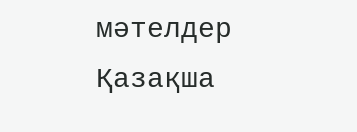мәтелдер
Қазақша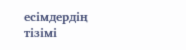есімдердің тізімі